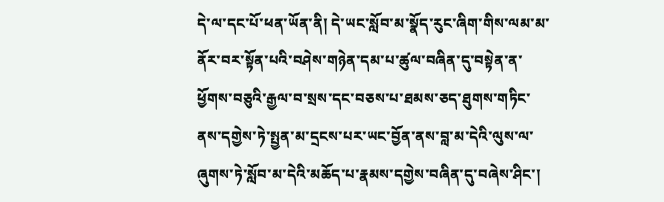དེ་ལ་དང་པོ་ཕན་ཡོན་ནི། དེ་ཡང་སློབ་མ་སྣོད་རུང་ཞིག་གིས་ལམ་མ་ནོར་བར་སྟོན་པའི་བཤེས་གཉེན་དམ་པ་ཚུལ་བཞིན་དུ་བསྟེན་ན་ཕྱོགས་བཅུའི་རྒྱལ་བ་སྲས་དང་བཅས་པ་ཐམས་ཅད་ཐུགས་གཏིང་ནས་དགྱེས་ཏེ་སྤྱན་མ་དྲངས་པར་ཡང་བྱོན་ནས་བླ་མ་དེའི་ལུས་ལ་ཞུགས་ཏེ་སློབ་མ་དེའི་མཆོད་པ་རྣམས་དགྱེས་བཞིན་དུ་བཞེས་ཤིང་།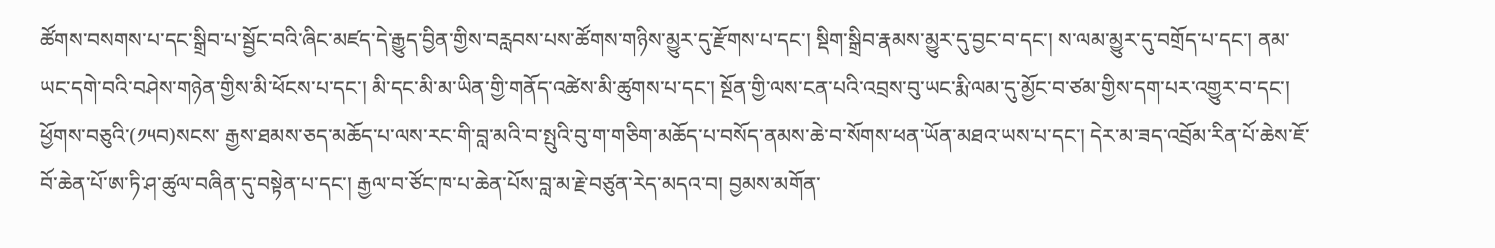ཚོགས་བསགས་པ་དང་སྒྲིབ་པ་སྦྱོང་བའི་ཞིང་མཛད་དེ་རྒྱུད་བྱིན་གྱིས་བརླབས་པས་ཚོགས་གཉིས་མྱུར་དུ་རྫོགས་པ་དང་། སྡིག་སྒྲིབ་རྣམས་མྱུར་དུ་བྱང་བ་དང་། ས་ལམ་མྱུར་དུ་བགྲོད་པ་དང་། ནམ་ཡང་དགེ་བའི་བཤེས་གཉེན་གྱིས་མི་ཕོངས་པ་དང་། མི་དང་མི་མ་ཡིན་གྱི་གནོད་འཚེས་མི་ཚུགས་པ་དང་། སྔོན་གྱི་ལས་ངན་པའི་འབྲས་བུ་ཡང་རྨི་ལམ་དུ་མྱོང་བ་ཙམ་གྱིས་དག་པར་འགྱུར་བ་དང་། ཕྱོགས་བཅུའི་(༡༥བ)སངས་ རྒྱས་ཐམས་ཅད་མཆོད་པ་ལས་རང་གི་བླ་མའི་བ་སྤུའི་བུ་ག་གཅིག་མཆོད་པ་བསོད་ནམས་ཆེ་བ་སོགས་ཕན་ཡོན་མཐའ་ཡས་པ་དང་། དེར་མ་ཟད་འབྲོམ་རིན་པོ་ཆེས་ཇོ་བོ་ཆེན་པོ་ཨ་ཏི་ཤ་ཚུལ་བཞིན་དུ་བསྟེན་པ་དང་། རྒྱལ་བ་ཙོང་ཁ་པ་ཆེན་པོས་བླ་མ་རྗེ་བཙུན་རེད་མདའ་བ། བྱམས་མགོན་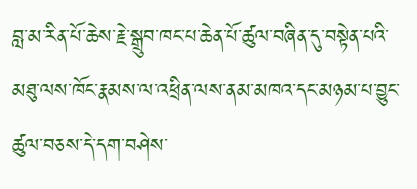བླ་མ་རིན་པོ་ཆེས་རྗེ་སྒྲུབ་ཁང་པ་ཆེན་པོ་ཚུལ་བཞིན་དུ་བསྟེན་པའི་མཐུ་ལས་ཁོང་རྣམས་ལ་འཕྲིན་ལས་ནམ་མཁའ་དང་མཉམ་པ་བྱུང་ཚུལ་བཅས་དེ་དག་བཤེས་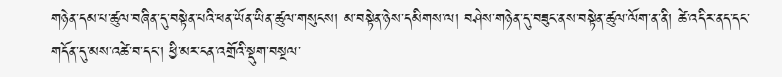གཉེན་དམ་པ་ཚུལ་བཞིན་དུ་བསྟེན་པའི་ཕན་ཡོན་ཡིན་ཚུལ་གསུངས། མ་བསྟེན་ཉེས་དམིགས་ལ། བཤེས་གཉེན་དུ་བཟུང་ནས་བསྟེན་ཚུལ་ལོག་ན་ནི། ཚེ་འདིར་ནད་དང་གདོན་དུ་མས་འཚེ་བ་དང་། ཕྱི་མར་ངན་འགྲོའི་སྡུག་བསྔལ་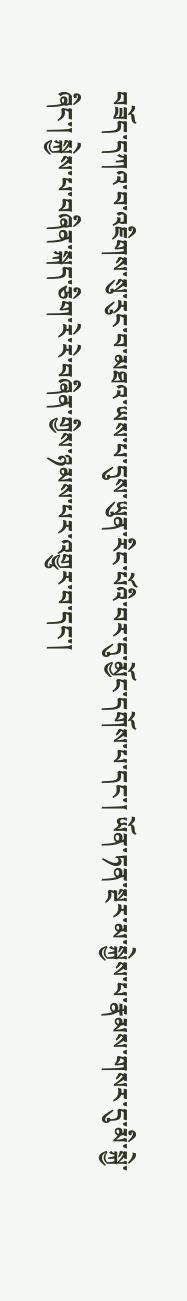བཟོད་དཀའ་བ་འཇིགས་སུ་རུང་བ་མཐའ་ཡས་པ་དུས་ཡུན་རིང་པོའི་བར་དུ་མྱོང་དགོས་པ་དང་། ཡོན་ཏན་སྔར་མ་སྐྱེས་པ་རྣམས་གསར་དུ་མི་སྐྱེ་ཞིང་། སྐྱེས་པ་བཞིན་སྐད་ཅིག་རེ་རེ་བཞིན་གྱིས་ཉམས་པར་འགྱུར་བ་དང་།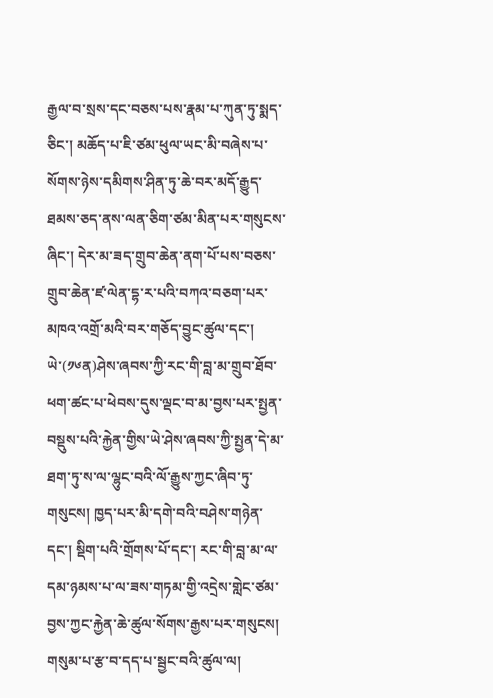རྒྱལ་བ་སྲས་དང་བཅས་པས་རྣམ་པ་ཀུན་ཏུ་སྨད་ཅིང་། མཆོད་པ་ཇི་ཙམ་ཕུལ་ཡང་མི་བཞེས་པ་སོགས་ཉེས་དམིགས་ཤིན་ཏུ་ཆེ་བར་མདོ་རྒྱུད་ཐམས་ཅད་ནས་ལན་ཅིག་ཙམ་མིན་པར་གསུངས་ཞིང་། དེར་མ་ཟད་གྲུབ་ཆེན་ནག་པོ་པས་བཅས་གྲུབ་ཆེན་ཛ་ལེན་དྷ་ར་པའི་བཀའ་བཅག་པར་མཁའ་འགྲོ་མའི་བར་གཅོད་བྱུང་ཚུལ་དང་། ཡེ་(༡༦ན)ཤེས་ཞབས་ཀྱི་རང་གི་བླ་མ་གྲུབ་ཐོབ་ཕག་ཚང་པ་ཕེབས་དུས་ལྡང་བ་མ་བྱས་པར་སྤྱན་བསྡུས་པའི་རྐྱེན་གྱིས་ཡེ་ཤེས་ཞབས་ཀྱི་སྤྱན་དེ་མ་ཐག་ཏུ་ས་ལ་ལྷུང་བའི་ལོ་རྒྱུས་ཀྱང་ཞིབ་ཏུ་གསུངས། ཁྱད་པར་མི་དགེ་བའི་བཤེས་གཉེན་དང་། སྡིག་པའི་གྲོགས་པོ་དང་། རང་གི་བླ་མ་ལ་དམ་ཉམས་པ་ལ་ཟས་གཏམ་གྱི་འདྲེས་གླེང་ཙམ་བྱས་ཀྱང་རྐྱེན་ཆེ་ཚུལ་སོགས་རྒྱས་པར་གསུངས།
གསུམ་པ་རྩ་བ་དད་པ་སྦྱང་བའི་ཚུལ་ལ།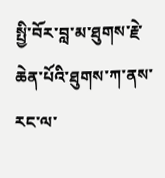སྤྱི་བོར་བླ་མ་ཐུགས་རྗེ་ཆེན་པོའི་ཐུགས་ཀ་ནས་རང་ལ་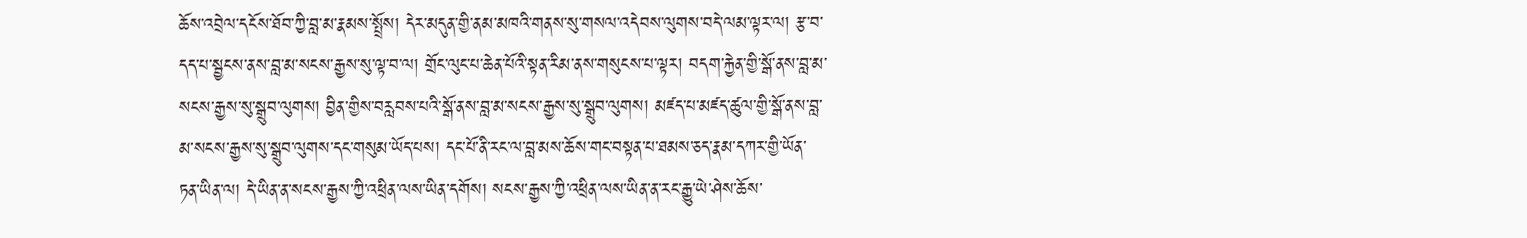ཆོས་འབྲེལ་དངོས་ཐོབ་ཀྱི་བླ་མ་རྣམས་སྤྲོས། དེར་མདུན་གྱི་ནམ་མཁའི་གནས་སུ་གསལ་འདེབས་ལུགས་བདེ་ལམ་ལྟར་ལ། རྩ་བ་དད་པ་སྦྱངས་ནས་བླ་མ་སངས་རྒྱས་སུ་ལྟ་བ་ལ། གྲོང་ལུང་པ་ཆེན་པོའི་སྟན་རིམ་ནས་གསུངས་པ་ལྟར། བདག་རྐྱེན་གྱི་སྒོ་ནས་བླ་མ་སངས་རྒྱས་སུ་སྒྲུབ་ལུགས། བྱིན་གྱིས་བརླབས་པའི་སྒོ་ནས་བླ་མ་སངས་རྒྱས་སུ་སྒྲུབ་ལུགས། མཛད་པ་མཛད་ཚུལ་གྱི་སྒོ་ནས་བླ་མ་སངས་རྒྱས་སུ་སྒྲུབ་ལུགས་དང་གསུམ་ཡོད་པས། དང་པོ་ནི་རང་ལ་བླ་མས་ཆོས་གང་བསྟན་པ་ཐམས་ཅད་རྣམ་དཀར་གྱི་ཡོན་ཏན་ཡིན་ལ། དེ་ཡིན་ན་སངས་རྒྱས་ཀྱི་འཕྲིན་ལས་ཡིན་དགོས། སངས་རྒྱས་ཀྱི་འཕྲིན་ལས་ཡིན་ན་རང་རྒྱུ་ཡེ་ཤེས་ཆོས་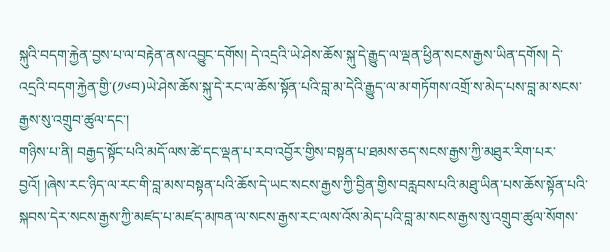སྐུའི་བདག་རྐྱེན་བྱས་པ་ལ་བརྟེན་ནས་འབྱུང་དགོས། དེ་འདྲའི་ཡེ་ཤེས་ཆོས་སྐུ་དེ་རྒྱུད་ལ་ལྡན་ཕྱིན་སངས་རྒྱས་ཡིན་དགོས། དེ་འདྲའི་བདག་རྐྱེན་གྱི་(༡༦བ)ཡེ་ཤེས་ཆོས་སྐུ་དེ་རང་ལ་ཆོས་སྟོན་པའི་བླ་མ་དེའི་རྒྱུད་ལ་མ་གཏོགས་འགྲོ་ས་མེད་པས་བླ་མ་སངས་རྒྱས་སུ་འགྲུབ་ཚུལ་དང་།
གཉིས་པ་ནི། བརྒྱད་སྟོང་པའི་མདོ་ལས་ཚེ་དང་ལྡན་པ་རབ་འབྱོར་གྱིས་བསྟན་པ་ཐམས་ཅད་སངས་རྒྱས་ཀྱི་མཐུར་རིག་པར་བྱའོ། །ཞེས་རང་ཉིད་ལ་རང་གི་བླ་མས་བསྟན་པའི་ཆོས་དེ་ཡང་སངས་རྒྱས་ཀྱི་བྱིན་གྱིས་བརླབས་པའི་མཐུ་ཡིན་པས་ཆོས་སྟོན་པའི་སྐབས་དེར་སངས་རྒྱས་ཀྱི་མཛད་པ་མཛད་མཁན་ལ་སངས་རྒྱས་རང་ལས་འོས་མེད་པའི་བླ་མ་སངས་རྒྱས་སུ་འགྲུབ་ཚུལ་སོགས་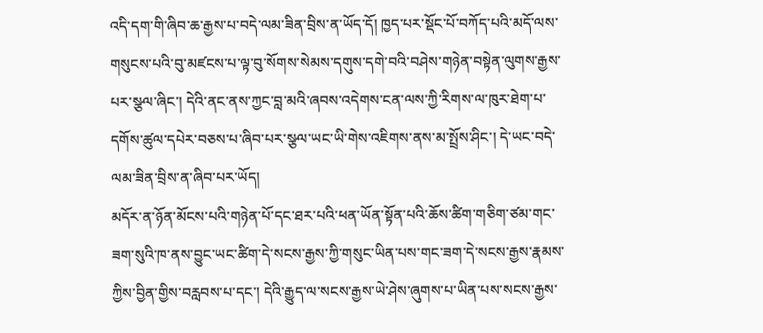འདི་དག་གི་ཞིབ་ཆ་རྒྱས་པ་བདེ་ལམ་ཟིན་བྲིས་ན་ཡོད་དོ། ཁྱད་པར་སྡོང་པོ་བཀོད་པའི་མདོ་ལས་གསུངས་པའི་བུ་མཛངས་པ་ལྟ་བུ་སོགས་སེམས་དགུས་དགེ་བའི་བཤེས་གཉེན་བསྟེན་ལུགས་རྒྱས་པར་སྩལ་ཞིང་། དེའི་ནང་ནས་ཀྱང་བླ་མའི་ཞབས་འདེགས་ངན་ལས་ཀྱི་རིགས་ལ་ཁུར་ཐེག་པ་དགོས་ཚུལ་དཔེར་བཅས་པ་ཞིབ་པར་སྩལ་ཡང་ཡི་གེས་འཇིགས་ནས་མ་སྤྲོས་ཤིང་། དེ་ཡང་བདེ་ལམ་ཟིན་བྲིས་ན་ཞིབ་པར་ཡོད།
མདོར་ན་ཉོན་མོངས་པའི་གཉེན་པོ་དང་ཐར་པའི་ཕན་ཡོན་སྟོན་པའི་ཆོས་ཚིག་གཅིག་ཙམ་གང་ཟག་སུའི་ཁ་ནས་བྱུང་ཡང་ཚིག་དེ་སངས་རྒྱས་ཀྱི་གསུང་ཡིན་པས་གང་ཟག་དེ་སངས་རྒྱས་རྣམས་ཀྱིས་བྱིན་གྱིས་བརླབས་པ་དང་། དེའི་རྒྱུད་ལ་སངས་རྒྱས་ཡེ་ཤེས་ཞུགས་པ་ཡིན་པས་སངས་རྒྱས་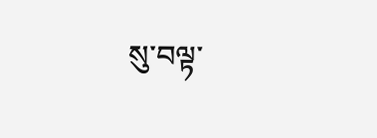སུ་བལྟ་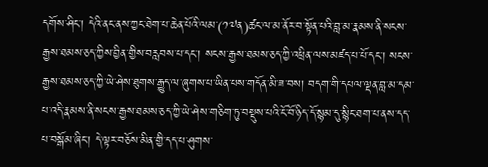དགོས་ཤིང་། དེའི་ནང་ནས་ཀྱང་ཐེག་པ་ཆེན་པོའི་ལམ་(༡༧ན)ཚང་ལ་མ་ནོར་བ་སྟོན་པའི་བླ་མ་རྣམས་ནི་སངས་རྒྱས་ཐམས་ཅད་ཀྱིས་བྱིན་གྱིས་བརླབས་པ་དང་། སངས་རྒྱས་ཐམས་ཅད་ཀྱི་འཕྲིན་ལས་མཛད་པ་པོ་དང་། སངས་རྒྱས་ཐམས་ཅད་ཀྱི་ཡེ་ཤེས་ཐུགས་རྒྱུད་ལ་ཞུགས་པ་ཡིན་པས་གདོན་མི་ཟ་བས། བདག་གི་དཔལ་ལྡན་བླ་མ་དམ་པ་འདི་རྣམས་ནི་སངས་རྒྱས་ཐམས་ཅད་ཀྱི་ཡེ་ཤེས་གཅིག་ཏུ་བསྡུས་པའི་ངོ་བོ་ཉིད་དོ་སྙམ་དུ་སྙིང་ཐག་པ་ནས་དད་པ་བསྒོམ་ཞིང་། དེ་ལྟར་བཅོས་མིན་གྱི་དད་པ་ཤུགས་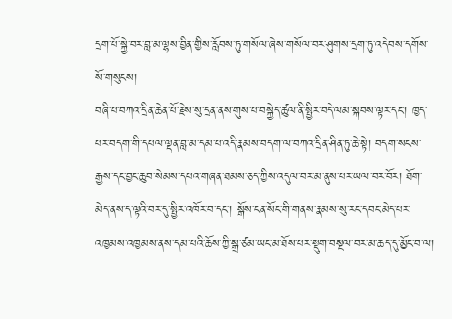དྲག་པོ་སྐྱེ་བར་བླ་མ་ལྷས་བྱིན་གྱིས་རློབས་ཏུ་གསོལ་ཞེས་གསོལ་བར་ཤུགས་དྲག་ཏུ་འདེབས་དགོས་སོ་གསུངས།
བཞི་པ་བཀའ་དྲིན་ཆེན་པོ་རྗེས་སུ་དྲན་ནས་གུས་པ་བསྐྱེད་ཚུལ་ནི་སྤྱིར་བདེ་ལམ་སྐབས་ལྟར་དང་། ཁྱད་པར་བདག་གི་དཔལ་ལྡན་བླ་མ་དམ་པ་འདི་རྣམས་བདག་ལ་བཀའ་དྲིན་ཤིན་ཏུ་ཆེ་སྟེ། བདག་སངས་རྒྱས་དང་བྱང་ཆུབ་སེམས་དཔའ་གཞན་ཐམས་ཅད་ཀྱིས་འདུལ་བར་མ་ནུས་པར་ཡལ་བར་བོར། ཐོག་མེད་ནས་ད་ལྟའི་བར་དུ་སྤྱིར་འཁོར་བ་དང་། སྒོས་ངན་སོང་གི་གནས་རྣམས་སུ་རང་དབང་མེད་པར་འཁྱམས་འཁྱམས་ནས་དམ་པའི་ཆོས་ཀྱི་སྒྲ་ཙམ་ཡང་མ་ཐོས་པར་སྡུག་བསྔལ་བར་མ་ཆད་དུ་མྱོང་བ་ལ།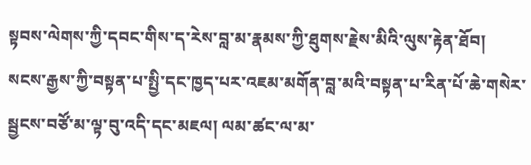སྟབས་ལེགས་ཀྱི་དབང་གིས་ད་རེས་བླ་མ་རྣམས་ཀྱི་ཐུགས་རྗེས་མིའི་ལུས་རྟེན་ཐོབ། སངས་རྒྱས་ཀྱི་བསྟན་པ་སྤྱི་དང་ཁྱད་པར་འཇམ་མགོན་བླ་མའི་བསྟན་པ་རིན་པོ་ཆེ་གསེར་སྦྱངས་བཙོ་མ་ལྟ་བུ་འདི་དང་མཇལ། ལམ་ཚང་ལ་མ་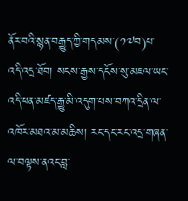ནོར་བའི་སྙན་བརྒྱུད་ཀྱི་གདམས་(༡༧བ)པ་འདི་འདྲ་ཐོབ། སངས་རྒྱས་དངོས་སུ་མཇལ་ཡང་འདི་ཕན་མཛད་རྒྱུ་མི་འདུག་པས་བཀའ་དྲིན་ལ་འཁོར་མཐའ་མ་མཆིས། རང་དང་རང་འདྲ་གཞན་ལ་བལྟས་ནའང་བླ་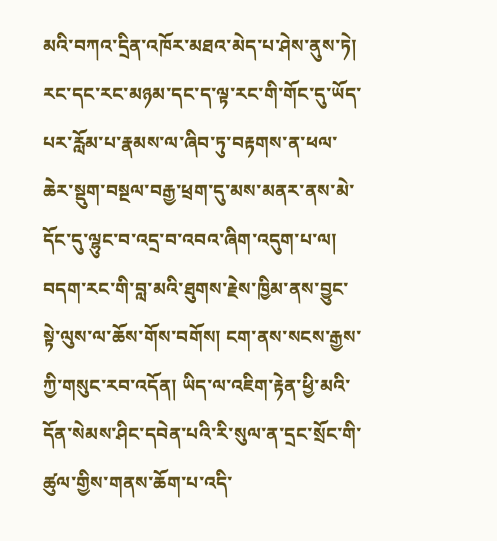མའི་བཀའ་དྲིན་འཁོར་མཐའ་མེད་པ་ཤེས་ནུས་ཏེ། རང་དང་རང་མཉམ་དང་ད་ལྟ་རང་གི་གོང་དུ་ཡོད་པར་རློམ་པ་རྣམས་ལ་ཞིབ་ཏུ་བརྟགས་ན་ཕལ་ཆེར་སྡུག་བསྔལ་བརྒྱ་ཕྲག་དུ་མས་མནར་ནས་མེ་དོང་དུ་ལྷུང་བ་འདྲ་བ་འབའ་ཞིག་འདུག་པ་ལ། བདག་རང་གི་བླ་མའི་ཐུགས་རྗེས་ཁྱིམ་ནས་བྱུང་སྟེ་ལུས་ལ་ཆོས་གོས་བགོས། ངག་ནས་སངས་རྒྱས་ཀྱི་གསུང་རབ་འདོན། ཡིད་ལ་འཇིག་རྟེན་ཕྱི་མའི་དོན་སེམས་ཤིང་དབེན་པའི་རི་སུལ་ན་དྲང་སྲོང་གི་ཚུལ་གྱིས་གནས་ཆོག་པ་འདི་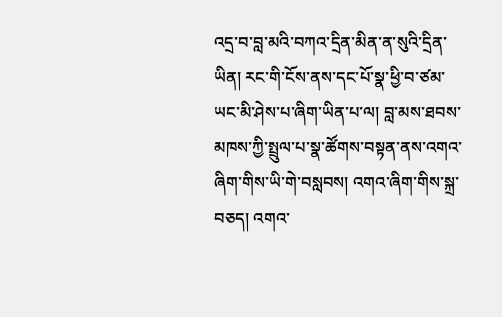འདྲ་བ་བླ་མའི་བཀའ་དྲིན་མིན་ན་སུའི་དྲིན་ཡིན། རང་གི་ངོས་ནས་དང་པོ་སྣ་ཕྱི་བ་ཙམ་ཡང་མི་ཤེས་པ་ཞིག་ཡིན་པ་ལ། བླ་མས་ཐབས་མཁས་ཀྱི་སྤྲུལ་པ་སྣ་ཚོགས་བསྟན་ནས་འགའ་ཞིག་གིས་ཡི་གེ་བསླབས། འགའ་ཞིག་གིས་སྐྲ་བཅད། འགའ་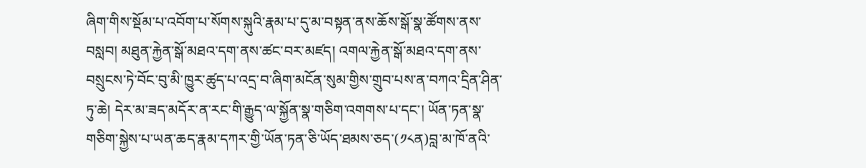ཞིག་གིས་སྡོམ་པ་འབོག་པ་སོགས་སྐུའི་རྣམ་པ་དུ་མ་བསྟན་ནས་ཆོས་སྒོ་སྣ་ཚོགས་ནས་བསླབ། མཐུན་རྐྱེན་སྒོ་མཐའ་དག་ནས་ཚང་བར་མཛད། འགལ་རྐྱེན་སྒོ་མཐའ་དག་ནས་བསྲུངས་ཏེ་བོང་བུ་མི་ཁྱུར་ཚུད་པ་འདྲ་བ་ཞིག་མངོན་སུམ་གྱིས་གྲུབ་པས་ན་བཀའ་དྲིན་ཤིན་ཏུ་ཆེ། དེར་མ་ཟད་མདོར་ན་རང་གི་རྒྱུད་ལ་སྐྱོན་སྣ་གཅིག་འགགས་པ་དང་། ཡོན་ཏན་སྣ་གཅིག་སྐྱེས་པ་ཡན་ཆད་རྣམ་དཀར་གྱི་ཡོན་ཏན་ཅི་ཡོད་ཐམས་ཅད་(༡༨ན)བླ་མ་ཁོ་ནའི་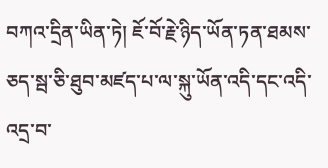བཀའ་དྲིན་ཡིན་ཏེ། ཇོ་བོ་རྗེ་ཉིད་ཡོན་ཏན་ཐམས་ཅད་སྦ་ཅི་ཐུབ་མཛད་པ་ལ་སྐུ་ཡོན་འདི་དང་འདི་འདྲ་བ་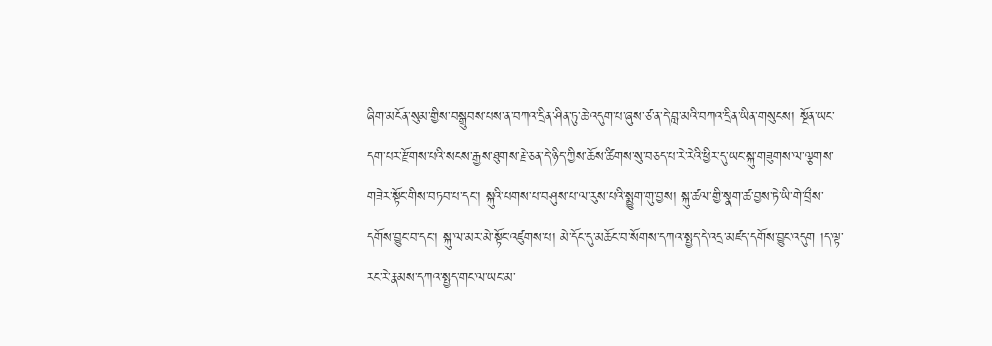ཞིག་མངོན་སུམ་གྱིས་བསྒྲུབས་པས་ན་བཀའ་དྲིན་ཤིན་ཏུ་ཆེ་འདུག་པ་ཞུས་ཙ་ན་དེ་བླ་མའི་བཀའ་དྲིན་ཡིན་གསུངས། སྔོན་ཡང་དག་པར་རྫོགས་པའི་སངས་རྒྱས་ཐུགས་རྗེ་ཅན་དེ་ཉིད་ཀྱིས་ཆོས་ཚིགས་སུ་བཅད་པ་རེ་རེའི་ཕྱིར་དུ་ཡང་སྐུ་གཟུགས་ལ་ལྕགས་གཟེར་སྟོང་གིས་བཏབ་པ་དང་། སྐུའི་པགས་པ་བཤུས་པ་ལ་རུས་པའི་སྨྱུག་གུ་བྱས། སྐུ་ཚལ་གྱི་སྣག་ཚ་བྱས་ཏེ་ཡི་གེ་བྲྀས་དགོས་བྱུང་བ་དང་། སྐུ་ལ་མར་མེ་སྟོང་འཛུགས་པ། མེ་དོང་དུ་མཆོང་བ་སོགས་དཀའ་སྤྱད་དེ་འདྲ་མཛད་དགོས་བྱུང་འདུག །ད་ལྟ་རང་རེ་རྣམས་དཀའ་སྤྱད་གང་ལ་ཡང་མ་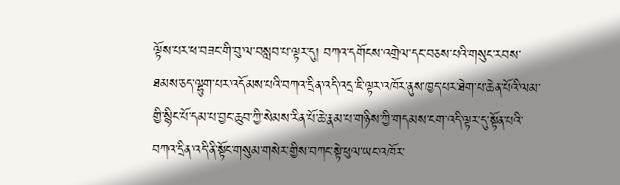ལྟོས་པར་ཕ་བཟང་གི་བུ་ལ་བསླབ་པ་ལྟར་དུ། བཀའ་དགོངས་འགྲེལ་དང་བཅས་པའི་གསུང་རབས་ཐམས་ཅད་ལྷུག་པར་འདོམས་པའི་བཀའ་དྲིན་འདི་འདྲ་ཇི་ལྟར་འཁོར་ནུས་ཁྱད་པར་ཐེག་པ་ཆེན་པོའི་ལམ་གྱི་སྙིང་པོ་དམ་པ་བྱང་ཆུབ་ཀྱི་སེམས་རིན་པོ་ཆེ་རྣམ་པ་གཉིས་ཀྱི་གདམས་ངག་འདི་ལྟར་དུ་སྟོན་པའི་བཀའ་དྲིན་འདི་ནི་སྟོང་གསུམ་གསེར་གྱིས་བཀང་སྟེ་ཕུལ་ཡང་འཁོར་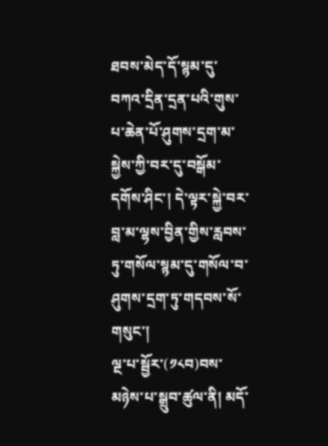ཐབས་མེད་དོ་སྙམ་དུ་བཀའ་དྲིན་དྲན་པའི་གུས་པ་ཆེན་པོ་ཤུགས་དྲག་མ་སྐྱེས་ཀྱི་བར་དུ་བསྒོམ་དགོས་ཤིང་། དེ་ལྟར་སྐྱེ་བར་བླ་མ་ལྷས་བྱིན་གྱིས་རླབས་ཏུ་གསོལ་སྙམ་དུ་གསོལ་བ་ཤུགས་དྲག་ཏུ་གདབས་སོ་གསུང་།
ལྔ་པ་སྦྱོར་(༡༨བ)བས་མཉེས་པ་སྒྲུབ་ཚུལ་ནི། མདོ་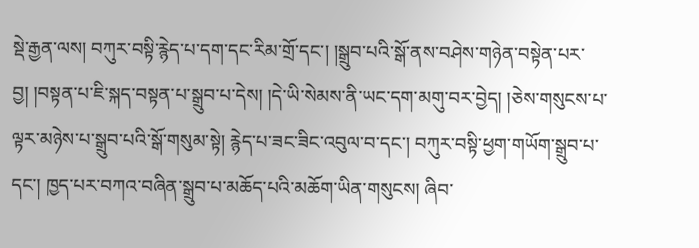སྡེ་རྒྱན་ལས། བཀུར་བསྟི་རྙེད་པ་དག་དང་རིམ་གྲོ་དང་། །སྒྲུབ་པའི་སྒོ་ནས་བཤེས་གཉེན་བསྟེན་པར་བྱ། །བསྟན་པ་ཇི་སྐད་བསྟན་པ་སྒྲུབ་པ་དེས། །དེ་ཡི་སེམས་ནི་ཡང་དག་མགུ་བར་བྱེད། །ཅེས་གསུངས་པ་ལྟར་མཉེས་པ་སྒྲུབ་པའི་སྒོ་གསུམ་སྟེ། རྙེད་པ་ཟང་ཟིང་འབུལ་བ་དང་། བཀུར་བསྟི་ཕྱག་གཡོག་སྒྲུབ་པ་དང་། ཁྱད་པར་བཀའ་བཞིན་སྒྲུབ་པ་མཆོད་པའི་མཆོག་ཡིན་གསུངས། ཞིབ་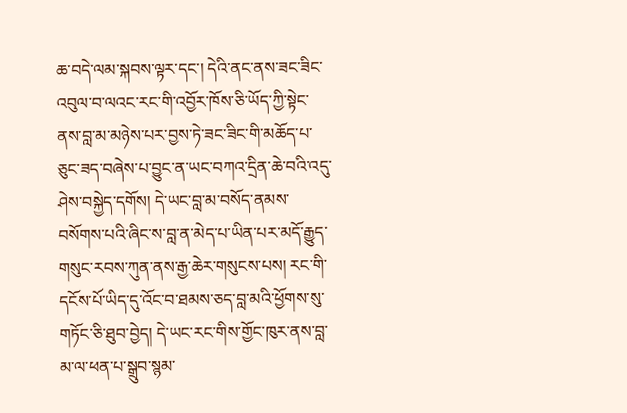ཆ་བདེ་ལམ་སྐབས་ལྟར་དང་། དེའི་ནང་ནས་ཟང་ཟིང་འབུལ་བ་ལའང་རང་གི་འབྱོར་ཁོས་ཅི་ཡོད་ཀྱི་སྟེང་ནས་བླ་མ་མཉེས་པར་བྱས་ཏེ་ཟང་ཟིང་གི་མཆོད་པ་ཅུང་ཟད་བཞེས་པ་བྱུང་ན་ཡང་བཀའ་དྲིན་ཆེ་བའི་འདུ་ཤེས་བསྐྱེད་དགོས། དེ་ཡང་བླ་མ་བསོད་ནམས་བསོགས་པའི་ཞིང་ས་བླ་ན་མེད་པ་ཡིན་པར་མདོ་རྒྱུད་གསུང་རབས་ཀུན་ནས་རྒྱ་ཆེར་གསུངས་པས། རང་གི་དངོས་པོ་ཡིད་དུ་འོང་བ་ཐམས་ཅད་བླ་མའི་ཕྱོགས་སུ་གཏོང་ཅི་ཐུབ་བྱེད། དེ་ཡང་རང་གིས་གྱོང་ཁུར་ནས་བླ་མ་ལ་ཕན་པ་སྒྲུབ་སྙམ་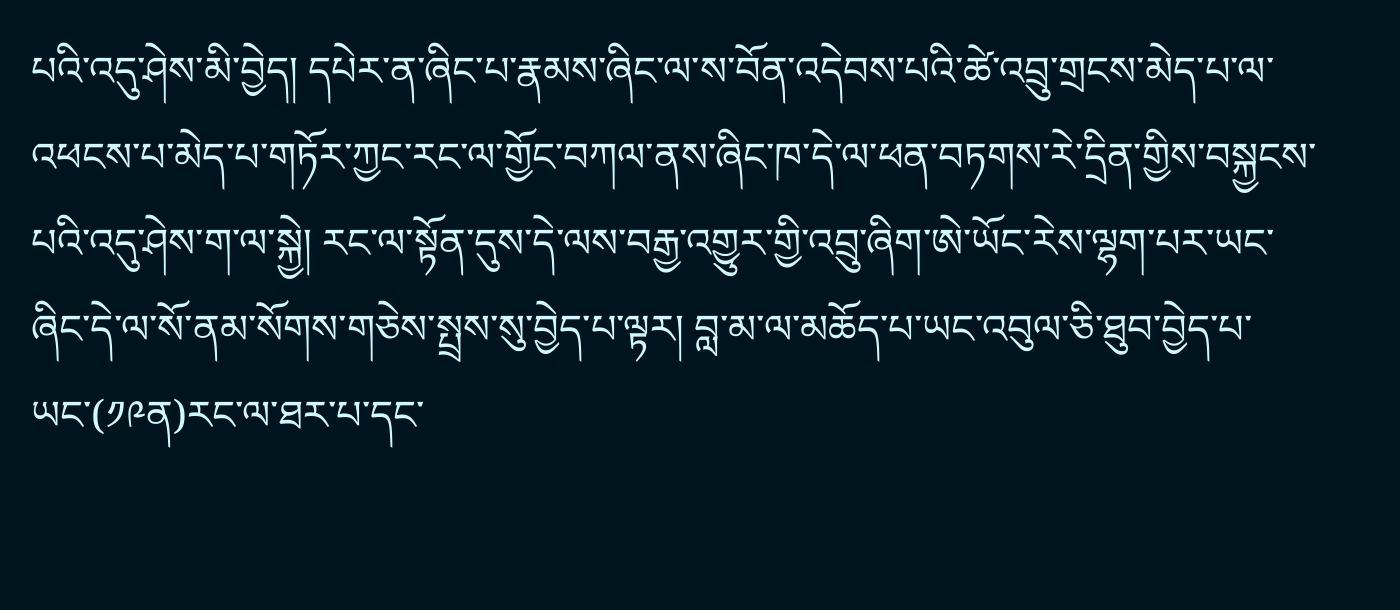པའི་འདུ་ཤེས་མི་བྱེད། དཔེར་ན་ཞིང་པ་རྣམས་ཞིང་ལ་ས་བོན་འདེབས་པའི་ཚེ་འབྲུ་གྲངས་མེད་པ་ལ་འཕངས་པ་མེད་པ་གཏོར་ཀྱང་རང་ལ་གྱོང་བཀལ་ནས་ཞིང་ཁ་དེ་ལ་ཕན་བཏགས་རེ་དྲིན་གྱིས་བསྐྱངས་པའི་འདུ་ཤེས་ག་ལ་སྐྱེ། རང་ལ་སྟོན་དུས་དེ་ལས་བརྒྱ་འགྱུར་གྱི་འབྲུ་ཞིག་ཨེ་ཡོང་རེས་ལྷག་པར་ཡང་ཞིང་དེ་ལ་སོ་ནམ་སོགས་གཅེས་སྤྲས་སུ་བྱེད་པ་ལྟར། བླ་མ་ལ་མཆོད་པ་ཡང་འབུལ་ཅི་ཐུབ་བྱེད་པ་ཡང་(༡༩ན)རང་ལ་ཐར་པ་དང་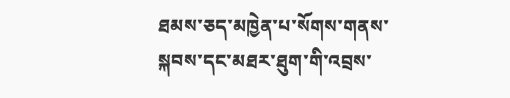ཐམས་ཅད་མཁྱེན་པ་སོགས་གནས་སྐབས་དང་མཐར་ཐུག་གི་འབྲས་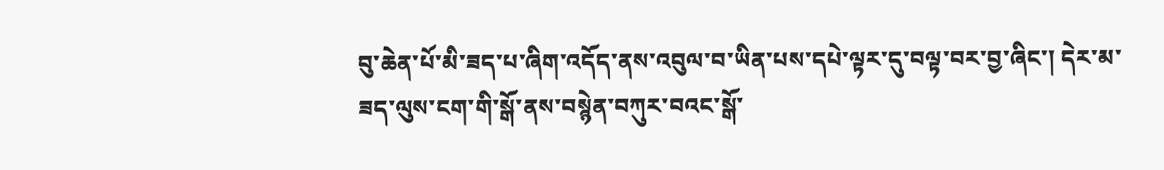བུ་ཆེན་པོ་མི་ཟད་པ་ཞིག་འདོད་ནས་འབུལ་བ་ཡིན་པས་དཔེ་ལྟར་དུ་བལྟ་བར་བྱ་ཞིང་། དེར་མ་ཟད་ལུས་ངག་གི་སྒོ་ནས་བསྙེན་བཀུར་བའང་སྒོ་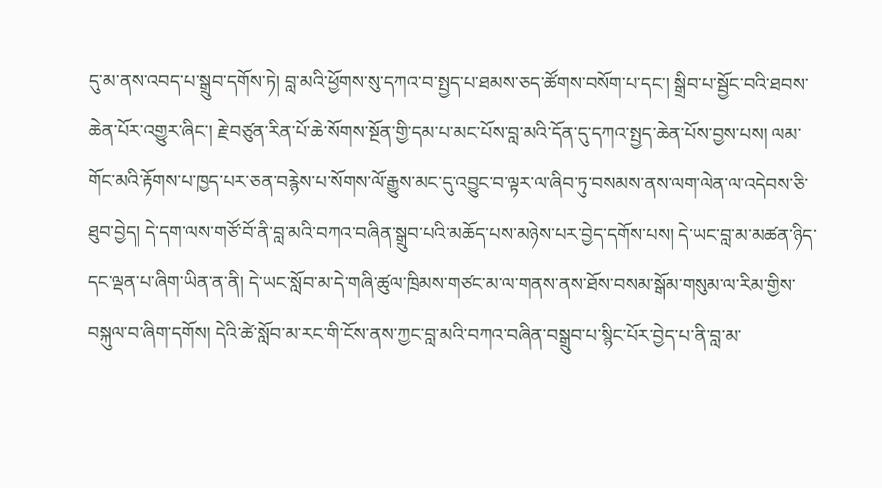དུ་མ་ནས་འབད་པ་སྒྲུབ་དགོས་ཏེ། བླ་མའི་ཕྱོགས་སུ་དཀའ་བ་སྤྱད་པ་ཐམས་ཅད་ཚོགས་བསོག་པ་དང་། སྒྲིབ་པ་སྦྱོང་བའི་ཐབས་ཆེན་པོར་འགྱུར་ཞིང་། རྗེ་བཙུན་རིན་པོ་ཆེ་སོགས་སྔོན་གྱི་དམ་པ་མང་པོས་བླ་མའི་དོན་དུ་དཀའ་སྤྱད་ཆེན་པོས་བྱས་པས། ལམ་གོང་མའི་རྟོགས་པ་ཁྱད་པར་ཅན་བརྙེས་པ་སོགས་ལོ་རྒྱུས་མང་དུ་འབྱུང་བ་ལྟར་ལ་ཞིབ་ཏུ་བསམས་ནས་ལག་ལེན་ལ་འདེབས་ཅི་ཐུབ་བྱེད། དེ་དག་ལས་གཙོ་བོ་ནི་བླ་མའི་བཀའ་བཞིན་སྒྲུབ་པའི་མཆོད་པས་མཉེས་པར་བྱེད་དགོས་པས། དེ་ཡང་བླ་མ་མཚན་ཉིད་དང་ལྡན་པ་ཞིག་ཡིན་ན་ནི། དེ་ཡང་སློབ་མ་དེ་གཞི་ཚུལ་ཁྲིམས་གཙང་མ་ལ་གནས་ནས་ཐོས་བསམ་སྒོམ་གསུམ་ལ་རིམ་གྱིས་བསྐུལ་བ་ཞིག་དགོས། དེའི་ཚེ་སློབ་མ་རང་གི་ངོས་ནས་ཀྱང་བླ་མའི་བཀའ་བཞིན་བསྒྲུབ་པ་སྙིང་པོར་བྱེད་པ་ནི་བླ་མ་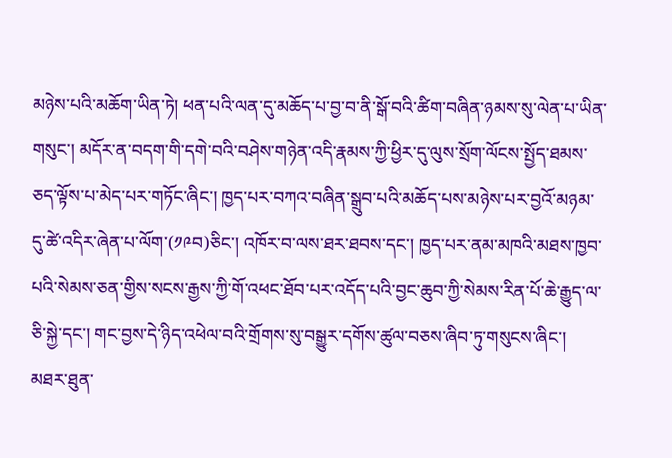མཉེས་པའི་མཆོག་ཡིན་ཏེ། ཕན་པའི་ལན་དུ་མཆོད་པ་བྱ་བ་ནི་སྒོ་བའི་ཚིག་བཞིན་ཉམས་སུ་ལེན་པ་ཡིན་གསུང་། མདོར་ན་བདག་གི་དགེ་བའི་བཤེས་གཉེན་འདི་རྣམས་ཀྱི་ཕྱིར་དུ་ལུས་སྲོག་ལོངས་སྤྱོད་ཐམས་ཅད་ལྟོས་པ་མེད་པར་གཏོང་ཞིང་། ཁྱད་པར་བཀའ་བཞིན་སྒྲུབ་པའི་མཆོད་པས་མཉེས་པར་བྱའོ་མཉམ་དུ་ཚེ་འདིར་ཞེན་པ་ལོག་(༡༩བ)ཅིང་། འཁོར་བ་ལས་ཐར་ཐབས་དང་། ཁྱད་པར་ནམ་མཁའི་མཐས་ཁྱབ་པའི་སེམས་ཅན་གྱིས་སངས་རྒྱས་ཀྱི་གོ་འཕང་ཐོབ་པར་འདོད་པའི་བྱང་ཆུབ་ཀྱི་སེམས་རིན་པོ་ཆེ་རྒྱུད་ལ་ཅི་སྐྱེ་དང་། གང་བྱས་དེ་ཉིད་འཕེལ་བའི་གྲོགས་སུ་བསྒྱུར་དགོས་ཚུལ་བཅས་ཞིབ་ཏུ་གསུངས་ཞིང་། མཐར་ཐུན་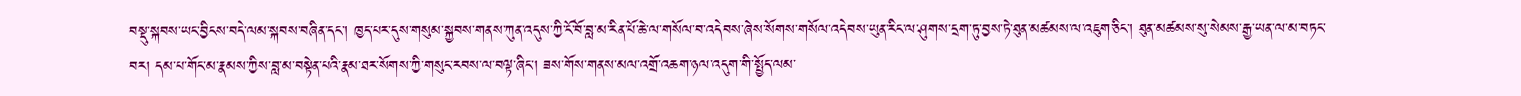བསྡུ་སྐབས་ཡང་བྱིངས་བདེ་ལམ་སྐབས་བཞིན་དང་། ཁྱད་པར་དུས་གསུམ་སྐྱབས་གནས་ཀུན་འདུས་ཀྱི་ངོ་བོ་བླ་མ་རིན་པོ་ཆེ་ལ་གསོལ་བ་འདེབས་ཞེས་སོགས་གསོལ་འདེབས་ཡུན་རིང་ལ་ཤུགས་དྲག་ཏུ་བྱས་ཏེ་ཐུན་མཚམས་ལ་འཇུག་ཅིང་། ཐུན་མཚམས་སུ་སེམས་རྒྱ་ཡན་ལ་མ་བཏང་བར། དམ་པ་གོང་མ་རྣམས་ཀྱིས་བླ་མ་བསྟེན་པའི་རྣམ་ཐར་སོགས་ཀྱི་གསུང་རབས་ལ་བལྟ་ཞིང་། ཟས་གོས་གནས་མལ་འགྲོ་འཆག་ཉལ་འདུག་གི་སྤྱོད་ལམ་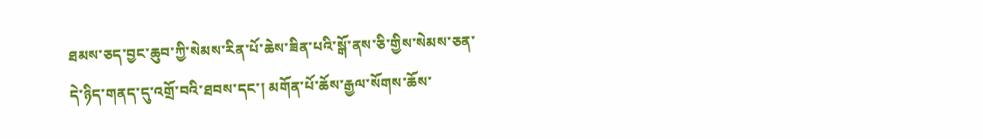ཐམས་ཅད་བྱང་ཆུབ་ཀྱི་སེམས་རིན་པོ་ཆེས་ཟིན་པའི་སྒོ་ནས་ཅི་གྱིས་སེམས་ཅན་དེ་ཉིད་གནད་དུ་འགྲོ་བའི་ཐབས་དང་། མགོན་པོ་ཆོས་རྒྱལ་སོགས་ཆོས་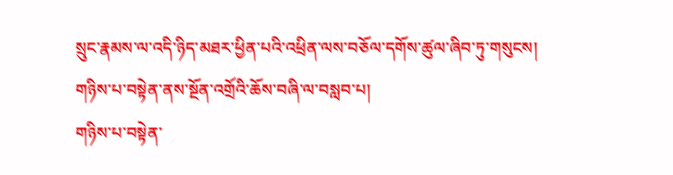སྲུང་རྣམས་ལ་འདི་ཉིད་མཐར་ཕྱིན་པའི་འཕྲིན་ལས་བཅོལ་དགོས་ཚུལ་ཞིབ་ཏུ་གསུངས།
གཉིས་པ་བསྟེན་ནས་སྔོན་འགྲོའི་ཆོས་བཞི་ལ་བསླབ་པ།
གཉིས་པ་བསྟེན་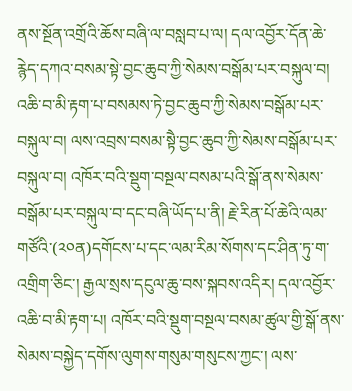ནས་སྔོན་འགྲོའི་ཆོས་བཞི་ལ་བསླབ་པ་ལ། དལ་འབྱོར་དོན་ཆེ་རྙེད་དཀའ་བསམ་སྟེ་བྱང་ཆུབ་ཀྱི་སེམས་བསྒོམ་པར་བསྐུལ་བ། འཆི་བ་མི་རྟག་པ་བསམས་ཏེ་བྱང་ཆུབ་ཀྱི་སེམས་བསྒོམ་པར་བསྐུལ་བ། ལས་འབྲས་བསམ་སྟཻ་བྱང་ཆུབ་ཀྱི་སེམས་བསྒོམ་པར་བསྐུལ་བ། འཁོར་བའི་སྡུག་བསྔལ་བསམ་པའི་སྒོ་ནས་སེམས་བསྒོམ་པར་བསྐུལ་བ་དང་བཞི་ཡོད་པ་ནི། རྗེ་རིན་པོ་ཆེའི་ལམ་གཙོའི་(༢༠ན)དགོངས་པ་དང་ལམ་རིམ་སོགས་དང་ཤིན་ཏུ་ག་འགྲིག་ཅིང་། རྒྱལ་སྲས་དངུལ་ཆུ་བས་སྐབས་འདིར། དལ་འབྱོར་འཆི་བ་མི་རྟག་པ། འཁོར་བའི་སྡུག་བསྔལ་བསམ་ཚུལ་གྱི་སྒོ་ནས་སེམས་བསྐྱེད་དགོས་ལུགས་གསུམ་གསུངས་ཀྱང་། ལས་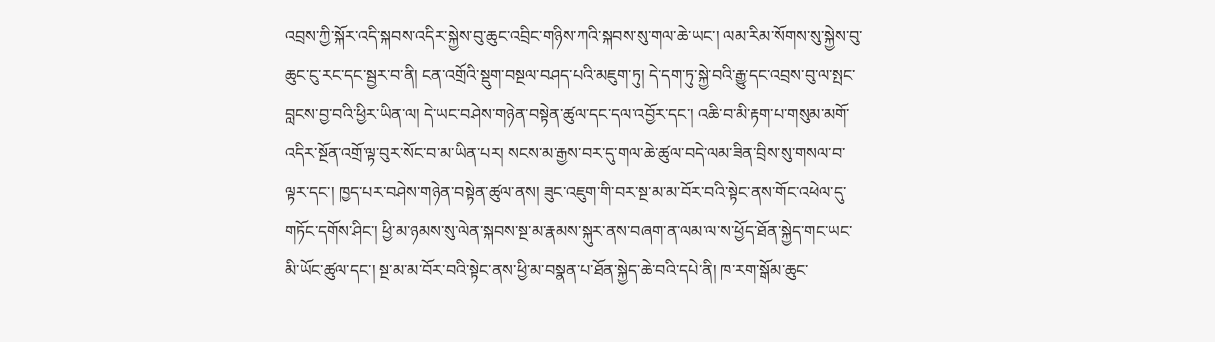འབྲས་ཀྱི་སྐོར་འདི་སྐབས་འདིར་སྐྱེས་བུ་ཆུང་འབྲིང་གཉིས་ཀའི་སྐབས་སུ་གལ་ཆེ་ཡང་། ལམ་རིམ་སོགས་སུ་སྐྱེས་བུ་ཆུང་ངུ་རང་དང་སྦྱར་བ་ནི། ངན་འགྲོའི་སྡུག་བསྔལ་བཤད་པའི་མཇུག་ཏུ། དེ་དག་ཏུ་སྐྱེ་བའི་རྒྱུ་དང་འབྲས་བུ་ལ་སྤང་བླངས་བྱ་བའི་ཕྱིར་ཡིན་ལ། དེ་ཡང་བཤེས་གཉེན་བསྟེན་ཚུལ་དང་དལ་འབྱོར་དང་། འཆི་བ་མི་རྟག་པ་གསུམ་མགོ་འདིར་སྔོན་འགྲོ་ལྟ་བུར་སོང་བ་མ་ཡིན་པར། སངས་མ་རྒྱས་བར་དུ་གལ་ཆེ་ཚུལ་བདེ་ལམ་ཟིན་བྲིས་སུ་གསལ་བ་ལྟར་དང་། ཁྱད་པར་བཤེས་གཉེན་བསྟེན་ཚུལ་ནས། ཟུང་འཇུག་གི་བར་སྔ་མ་མ་བོར་བའི་སྟེང་ནས་གོང་འཕེལ་དུ་གཏོང་དགོས་ཤིང་། ཕྱི་མ་ཉམས་སུ་ལེན་སྐབས་སྔ་མ་རྣམས་སྐུར་ནས་བཞག་ན་ལམ་ལ་ས་ཕྱོད་ཐོན་སྐྱེད་གང་ཡང་མི་ཡོང་ཚུལ་དང་། སྔ་མ་མ་བོར་བའི་སྟེང་ནས་ཕྱི་མ་བསྣན་པ་ཐོན་སྐྱེད་ཆེ་བའི་དཔེ་ནི། ཁ་རག་སྒོམ་ཆུང་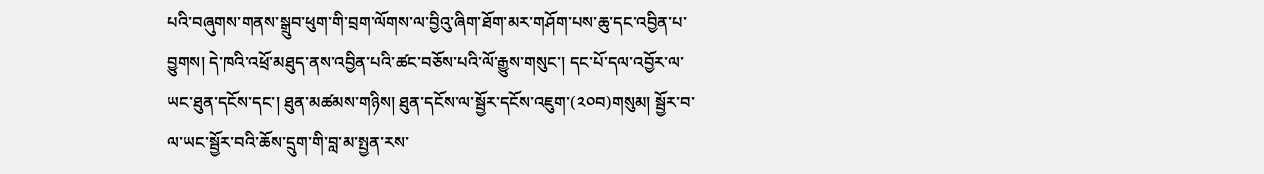པའི་བཞུགས་གནས་སྒྲུབ་ཕུག་གི་བྲག་ལོགས་ལ་བྱིའུ་ཞིག་ཐོག་མར་གཤོག་པས་ཆུ་དང་འབྱིན་པ་བྱུགས། དེ་ཁའི་འཕྲོ་མཐུད་ནས་འབྱིན་པའི་ཚང་བཅོས་པའི་ལོ་རྒྱུས་གསུང་། དང་པོ་དལ་འབྱོར་ལ་ཡང་ཐུན་དངོས་དང་། ཐུན་མཚམས་གཉིས། ཐུན་དངོས་ལ་སྦྱོར་དངོས་འཇུག་(༢༠བ)གསུམ། སྦྱོར་བ་ལ་ཡང་སྦྱོར་བའི་ཆོས་དྲུག་གི་བླ་མ་སྤྱན་རས་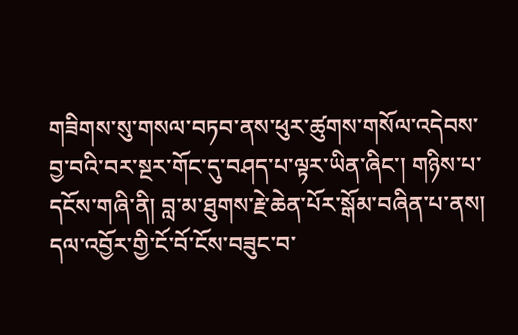གཟིགས་སུ་གསལ་བཏབ་ནས་ཕུར་ཚུགས་གསོལ་འདེབས་བྱ་བའི་བར་སྔར་གོང་དུ་བཤད་པ་ལྟར་ཡིན་ཞིང་། གཉིས་པ་དངོས་གཞི་ནི། བླ་མ་ཐུགས་རྗེ་ཆེན་པོར་སྒོམ་བཞིན་པ་ནས། དལ་འབྱོར་གྱི་ངོ་བོ་ངོས་བཟུང་བ་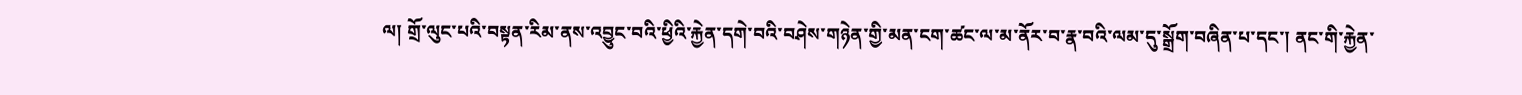ལ། གྲོ་ལུང་པའི་བསྟན་རིམ་ནས་འབྱུང་བའི་ཕྱིའི་རྐྱེན་དགེ་བའི་བཤེས་གཉེན་གྱི་མན་ངག་ཚང་ལ་མ་ནོར་བ་རྣ་བའི་ལམ་དུ་སྒྲོག་བཞིན་པ་དང་། ནང་གི་རྐྱེན་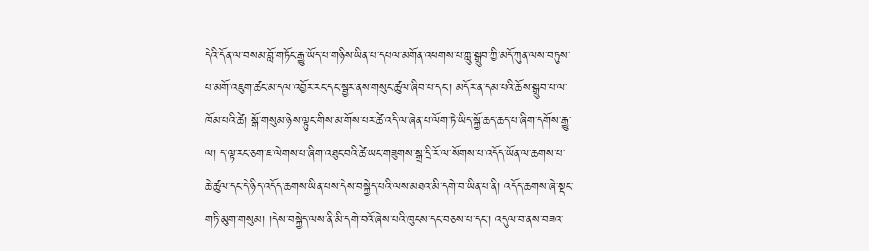དེའི་དོན་ལ་བསམ་བློ་གཏོང་རྒྱུ་ཡོད་པ་གཉིས་ཡིན་པ་དཔལ་མགོན་འཕགས་པ་ཀླུ་སྒྲུབ་ཀྱི་མདོ་ཀུན་ལས་བཏུས་པ་མགོ་འཇུག་ཚང་མ་དལ་འབྱོར་རང་དང་སྦྱར་ནས་གསུང་ཚུལ་ཞིབ་པ་དང་། མདོར་ན་དམ་པའི་ཆོས་སྒྲུབ་པ་ལ་ཁོམ་པའི་ཚེ། སྒོ་གསུམ་ཉེས་ལྟུང་གིས་མ་གོས་པར་ཚེ་འདི་ལ་ཞེན་པ་ལོག་ཏེ་ཡིད་སྐྱོ་ཆད་ཆད་པ་ཞིག་དགོས་རྒྱུ་ལ། ད་ལྟ་རང་ཅག་ཇ་ལེགས་པ་ཞིག་འཐུང་བའི་ཚེ་ཡང་གཟུགས་སྒྲ་དྲི་རོ་ལ་སོགས་པ་འདོད་ཡོན་ལ་ཆགས་པ་ཆེ་ཚུལ་དང་དེ་ཉིད་འདོད་ཆགས་ཡིན་པས་དེས་བསྐྱེད་པའི་ལས་མཐའ་མི་དགེ་བ་ཡིན་པ་ནི། འདོད་ཆགས་ཞེ་སྡང་གཏི་མུག་གསུམ། །དེས་བསྐྱེད་ལས་ནི་མི་དགེ་བའོ་ཞེས་པའི་ཁུངས་དང་བཅས་པ་དང་། འདུལ་བ་ནས་བཟའ་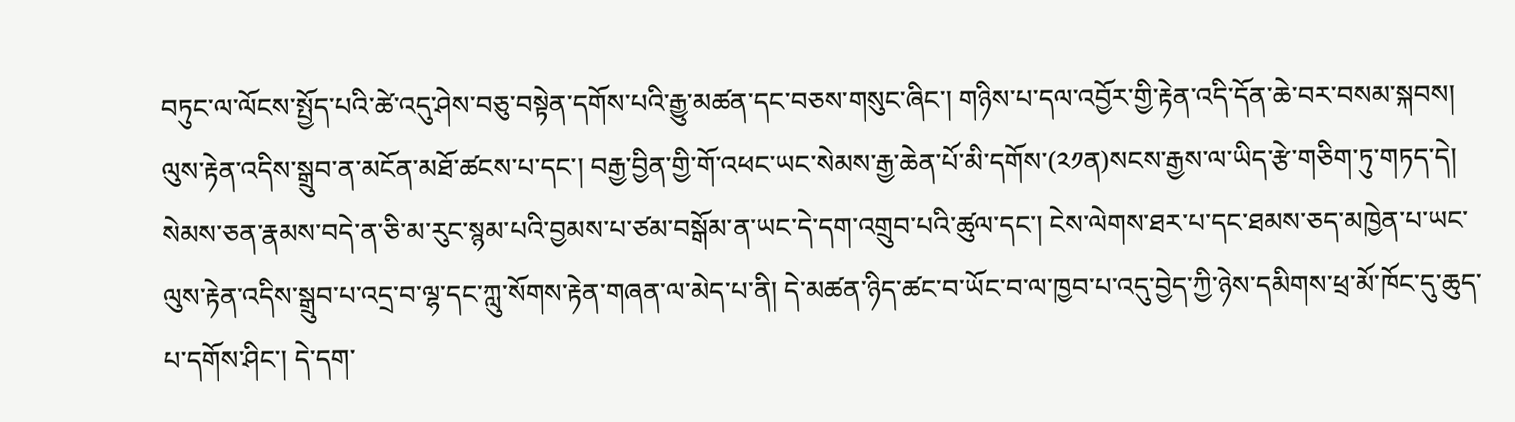བཏུང་ལ་ལོངས་སྤྱོད་པའི་ཚེ་འདུ་ཤེས་བཅུ་བསྟེན་དགོས་པའི་རྒྱུ་མཚན་དང་བཅས་གསུང་ཞིང་། གཉིས་པ་དལ་འབྱོར་གྱི་རྟེན་འདི་དོན་ཆེ་བར་བསམ་སྐབས། ལུས་རྟེན་འདིས་སྒྲུབ་ན་མངོན་མཐོ་ཚངས་པ་དང་། བརྒྱ་བྱིན་གྱི་གོ་འཕང་ཡང་སེམས་རྒྱ་ཆེན་པོ་མི་དགོས་(༢༡ན)སངས་རྒྱས་ལ་ཡིད་རྩེ་གཅིག་ཏུ་གཏད་དེ། སེམས་ཅན་རྣམས་བདེ་ན་ཅི་མ་རུང་སྙམ་པའི་བྱམས་པ་ཙམ་བསྒོམ་ན་ཡང་དེ་དག་འགྲུབ་པའི་ཚུལ་དང་། ངེས་ལེགས་ཐར་པ་དང་ཐམས་ཅད་མཁྱེན་པ་ཡང་ལུས་རྟེན་འདིས་སྒྲུབ་པ་འདྲ་བ་ལྷ་དང་ཀླུ་སོགས་རྟེན་གཞན་ལ་མེད་པ་ནི། དེ་མཚན་ཉིད་ཚང་བ་ཡོང་བ་ལ་ཁྱབ་པ་འདུ་བྱེད་ཀྱི་ཉེས་དམིགས་ཕྲ་མོ་ཁོང་དུ་ཆུད་པ་དགོས་ཤིང་། དེ་དག་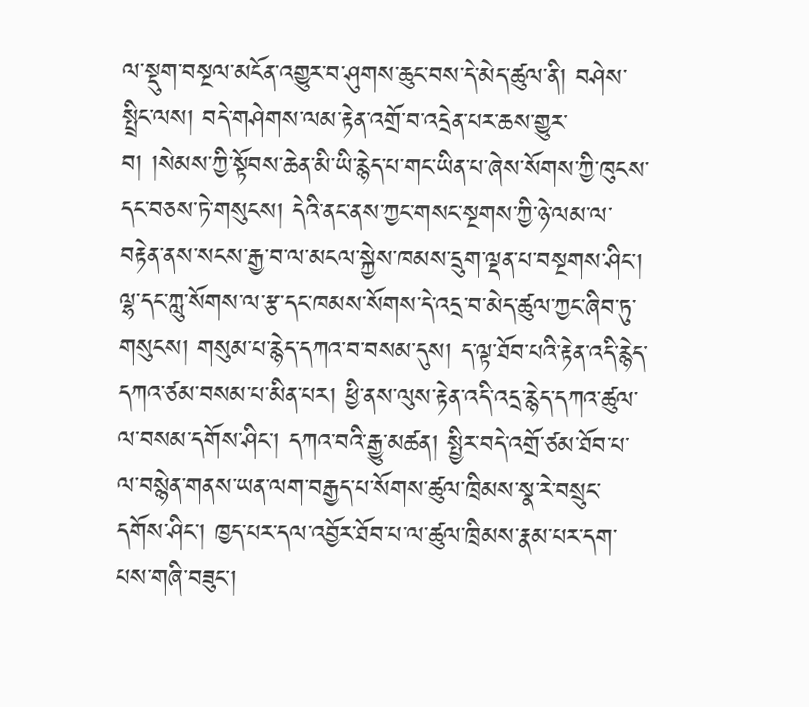ལ་སྡུག་བསྔལ་མངོན་འགྱུར་བ་ཤུགས་ཆུང་བས་དེ་མེད་ཚུལ་ནི། བཤེས་སྤྲིང་ལས། བདེ་གཤེགས་ལམ་རྟེན་འགྲོ་བ་འདྲེན་པར་ཆས་གྱུར་བ། །སེམས་ཀྱི་སྟོབས་ཆེན་མི་ཡི་རྙེད་པ་གང་ཡིན་པ་ཞེས་སོགས་ཀྱི་ཁུངས་དང་བཅས་ཏེ་གསུངས། དེའི་ནང་ནས་ཀྱང་གསང་སྔགས་ཀྱི་ཉེ་ལམ་ལ་བརྟེན་ནས་སངས་རྒྱ་བ་ལ་མངལ་སྐྱེས་ཁམས་དྲུག་ལྡན་པ་བསྔགས་ཤིང་། ལྷ་དང་ཀླུ་སོགས་ལ་རྩ་དང་ཁམས་སོགས་དེ་འདྲ་བ་མེད་ཚུལ་ཀྱང་ཞིབ་ཏུ་གསུངས། གསུམ་པ་རྙེད་དཀའ་བ་བསམ་དུས། ད་ལྟ་ཐོབ་པའི་རྟེན་འདི་རྙེད་དཀའ་ཙམ་བསམ་པ་མིན་པར། ཕྱི་ནས་ལུས་རྟེན་འདི་འདྲ་རྙེད་དཀའ་ཚུལ་ལ་བསམ་དགོས་ཤིང་། དཀའ་བའི་རྒྱུ་མཚན། སྤྱིར་བདེ་འགྲོ་ཙམ་ཐོབ་པ་ལ་བསྙེན་གནས་ཡན་ལག་བརྒྱད་པ་སོགས་ཚུལ་ཁྲིམས་སྣ་རེ་བསྲུང་དགོས་ཤིང་། ཁྱད་པར་དལ་འབྱོར་ཐོབ་པ་ལ་ཚུལ་ཁྲིམས་རྣམ་པར་དག་པས་གཞི་བཟུང་།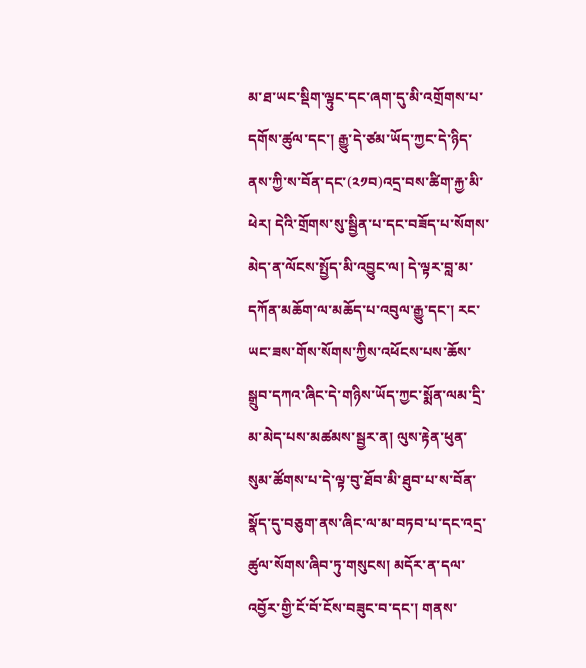མ་ཐ་ཡང་སྡིག་ལྟུང་དང་ཞག་དུ་མི་འགྲོགས་པ་དགོས་ཚུལ་དང་། རྒྱུ་དེ་ཙམ་ཡོད་ཀྱང་དེ་ཉིད་ནས་ཀྱི་ས་བོན་དང་(༢༡བ)འདྲ་བས་ཚིག་རྐྱ་མི་ཕེར། དེའི་གྲོགས་སུ་སྦྱིན་པ་དང་བཟོད་པ་སོགས་མེད་ན་ལོངས་སྤྱོད་མི་འབྱུང་ལ། དེ་ལྟར་བླ་མ་དཀོན་མཆོག་ལ་མཆོད་པ་འབུལ་རྒྱུ་དང་། རང་ཡང་ཟས་གོས་སོགས་ཀྱིས་འཕོངས་པས་ཆོས་སྒྲུབ་དཀའ་ཞིང་དེ་གཉིས་ཡོད་ཀྱང་སྨོན་ལམ་དྲི་མ་མེད་པས་མཚམས་སྦྱར་ན། ལུས་རྟེན་ཕུན་སུམ་ཚོགས་པ་དེ་ལྟ་བུ་ཐོབ་མི་ཐུབ་པ་ས་བོན་སྣོད་དུ་བཅུག་ནས་ཞིང་ལ་མ་བཏབ་པ་དང་འདྲ་ཚུལ་སོགས་ཞིབ་ཏུ་གསུངས། མདོར་ན་དལ་འབྱོར་གྱི་ངོ་བོ་ངོས་བཟུང་བ་དང་། གནས་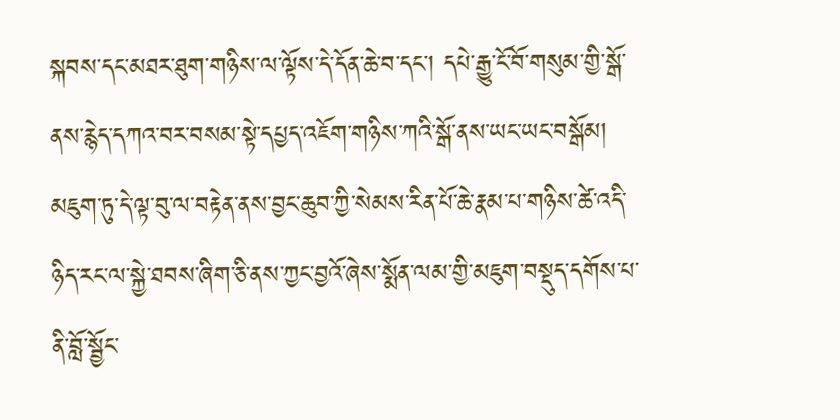སྐབས་དང་མཐར་ཐུག་གཉིས་ལ་ལྟོས་དེ་དོན་ཆེ་བ་དང་། དཔེ་རྒྱུ་ངོ་བོ་གསུམ་གྱི་སྒོ་ནས་རྙེད་དཀའ་བར་བསམ་སྟེ་དཔྱད་འཇོག་གཉིས་ཀའི་སྒོ་ནས་ཡང་ཡང་བསྒོམ། མཇུག་ཏུ་དེ་ལྟ་བུ་ལ་བརྟེན་ནས་བྱང་ཆུབ་ཀྱི་སེམས་རིན་པོ་ཆེ་རྣམ་པ་གཉིས་ཚེ་འདི་ཉིད་རང་ལ་སྐྱེ་ཐབས་ཞིག་ཅི་ནས་ཀྱང་བྱའོ་ཞེས་སྨོན་ལམ་གྱི་མཇུག་བསྡུད་དགོས་པ་ནི་བློ་སྦྱོང་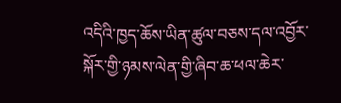འདིའི་ཁྱད་ཆོས་ཡིན་ཚུལ་བཅས་དལ་འབྱོར་སྐོར་གྱི་ཉམས་ལེན་གྱི་ཞིབ་ཆ་ཕལ་ཆེར་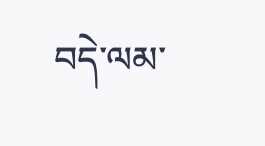བདེ་ལམ་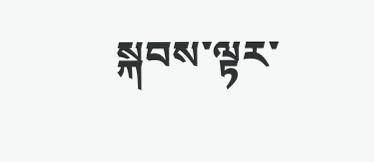སྐབས་ལྟར་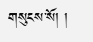གསུངས་སོ། །